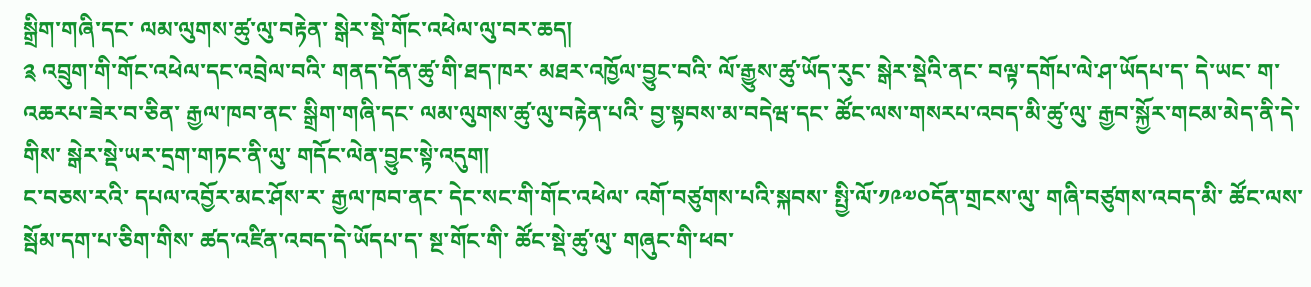སྒྲིག་གཞི་དང་ ལམ་ལུགས་ཚུ་ལུ་བརྟེན་ སྒེར་སྡེ་གོང་འཕེལ་ལུ་བར་ཆད།
༉ འབྲུག་གི་གོང་འཕེལ་དང་འབྲེལ་བའི་ གནད་དོན་ཚུ་གི་ཐད་ཁར་ མཐར་འཁྱོལ་བྱུང་བའི་ ལོ་རྒྱུས་ཚུ་ཡོད་རུང་ སྒེར་སྡེའི་ནང་ བལྟ་དགོཔ་ལེ་ཤ་ཡོདཔ་ད་ དེ་ཡང་ ག་འཆརཔ་ཟེར་བ་ཅིན་ རྒྱལ་ཁབ་ནང་ སྒྲིག་གཞི་དང་ ལམ་ལུགས་ཚུ་ལུ་བརྟེན་པའི་ བྱ་སྟབས་མ་བདེཝ་དང་ ཚོང་ལས་གསརཔ་འབད་མི་ཚུ་ལུ་ རྒྱབ་སྐྱོར་གངམ་མེད་ནི་དེ་གིས་ སྒེར་སྡེ་ཡར་དྲག་གཏང་ནི་ལུ་ གདོང་ལེན་བྱུང་སྟེ་འདུག།
ང་བཅས་རའི་ དཔལ་འབྱོར་མང་ཤོས་ར་ རྒྱལ་ཁབ་ནང་ དེང་སང་གི་གོང་འཕེལ་ འགོ་བཙུགས་པའི་སྐབས་ སྤྱི་ལོ་༡༩༧༠དོན་གྲངས་ལུ་ གཞི་བཙུགས་འབད་མི་ ཚོང་ལས་སྦོམ་དག་པ་ཅིག་གིས་ ཚད་འཛིན་འབད་དེ་ཡོདཔ་ད་ སྔ་གོང་གི་ ཚོང་སྡེ་ཚུ་ལུ་ གཞུང་གི་ཕབ་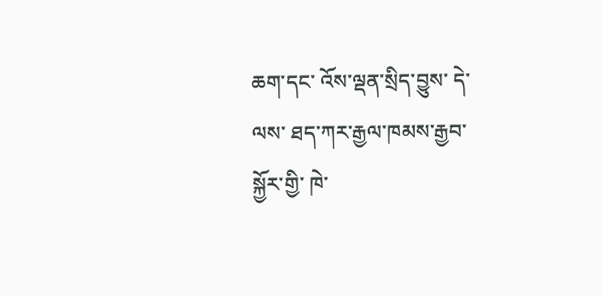ཆག་དང་ འོས་ལྡན་སྲིད་བྱུས་ དེ་ལས་ ཐད་ཀར་རྒྱལ་ཁམས་རྒྱབ་སྐྱོར་གྱི་ ཁེ་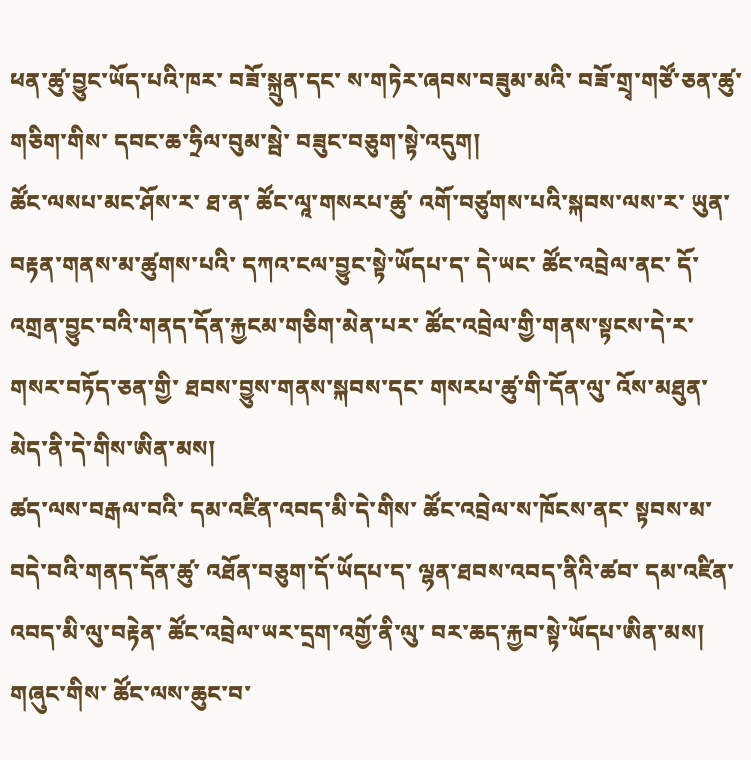ཕན་ཚུ་བྱུང་ཡོད་པའི་ཁར་ བཟོ་སྐྲུན་དང་ ས་གཏེར་ཞབས་བཟུམ་མའི་ བཟོ་གྲྭ་གཙོ་ཅན་ཚུ་ གཅིག་གིས་ དབང་ཆ་ཧྲིལ་བུམ་སྦེ་ བཟུང་བཅུག་སྟེ་འདུག།
ཚོང་ལསཔ་མང་ཤོས་ར་ ཐ་ན་ ཚོང་ལཱ་གསརཔ་ཚུ་ འགོ་བཙུགས་པའི་སྐབས་ལས་ར་ ཡུན་བརྟན་གནས་མ་ཚུགས་པའི་ དཀའ་ངལ་བྱུང་སྟེ་ཡོདཔ་ད་ དེ་ཡང་ ཚོང་འབྲེལ་ནང་ དོ་འགྲན་བྱུང་བའི་གནད་དོན་རྐྱངམ་གཅིག་མེན་པར་ ཚོང་འབྲེལ་གྱི་གནས་སྟངས་དེ་ར་ གསར་བཏོད་ཅན་གྱི་ ཐབས་བྱུས་གནས་སྐབས་དང་ གསརཔ་ཚུ་གི་དོན་ལུ་ འོས་མཐུན་མེད་ནི་དེ་གིས་ཨིན་མས།
ཚད་ལས་བརྒལ་བའི་ དམ་འཛིན་འབད་མི་དེ་གིས་ ཚོང་འབྲེལ་ས་ཁོངས་ནང་ སྟབས་མ་བདེ་བའི་གནད་དོན་ཚུ་ འཐོན་བཅུག་དོ་ཡོདཔ་ད་ ལྷན་ཐབས་འབད་ནིའི་ཚབ་ དམ་འཛིན་འབད་མི་ལུ་བརྟེན་ ཚོང་འབྲེལ་ཡར་དྲག་འགྱོ་ནི་ལུ་ བར་ཆད་རྐྱབ་སྟེ་ཡོདཔ་ཨིན་མས།
གཞུང་གིས་ ཚོང་ལས་ཆུང་བ་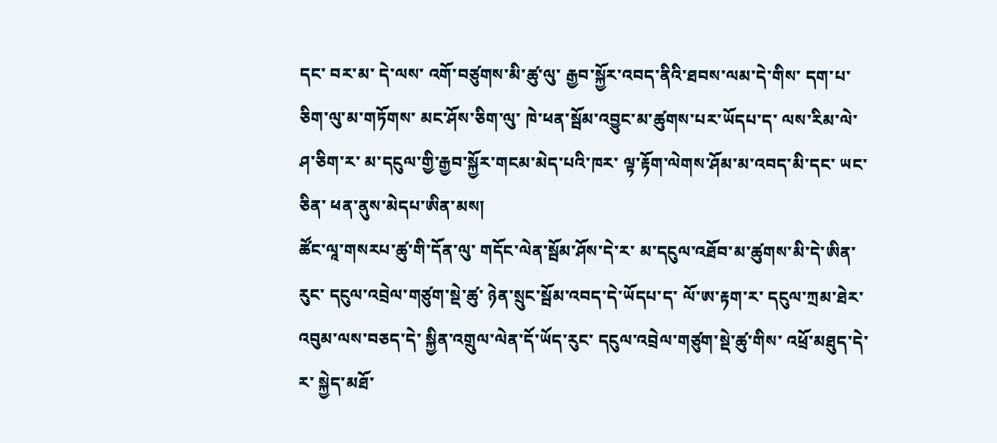དང་ བར་མ་ དེ་ལས་ འགོ་བཙུགས་མི་ཚུ་ལུ་ རྒྱབ་སྐྱོར་འབད་ནིའི་ཐབས་ལམ་དེ་གིས་ དག་པ་ཅིག་ལུ་མ་གཏོགས་ མང་ཤོས་ཅིག་ལུ་ ཁེ་ཕན་སྦོམ་འབྱུང་མ་ཚུགས་པར་ཡོདཔ་ད་ ལས་རིམ་ལེ་ཤ་ཅིག་ར་ མ་དངུལ་གྱི་རྒྱབ་སྐྱོར་གངམ་མེད་པའི་ཁར་ ལྟ་རྟོག་ལེགས་ཤོམ་མ་འབད་མི་དང་ ཡང་ཅིན་ ཕན་ནུས་མེདཔ་ཨིན་མས།
ཚོང་ལཱ་གསརཔ་ཚུ་གི་དོན་ལུ་ གདོང་ལེན་སྦོམ་ཤོས་དེ་ར་ མ་དངུལ་འཐོབ་མ་ཚུགས་མི་དེ་ཨིན་རུང་ དངུལ་འབྲེལ་གཙུག་སྡེ་ཚུ་ ཉེན་སྲུང་སྦོམ་འབད་དེ་ཡོདཔ་ད་ ལོ་ཨ་རྟག་ར་ དངུལ་ཀྲམ་ཐེར་འབུམ་ལས་བཅད་དེ་ སྐྱིན་འགྲུལ་ལེན་དོ་ཡོད་རུང་ དངུལ་འབྲེལ་གཙུག་སྡེ་ཚུ་གིས་ འཕྲོ་མཐུད་དེ་ར་ སྐྱེད་མཐོ་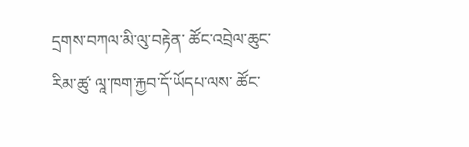དྲགས་བཀལ་མི་ལུ་བརྟེན་ ཚོང་འབྲེལ་ཆུང་རིམ་ཚུ་ ལཱ་ཁག་རྐྱབ་དོ་ཡོདཔ་ལས་ ཚོང་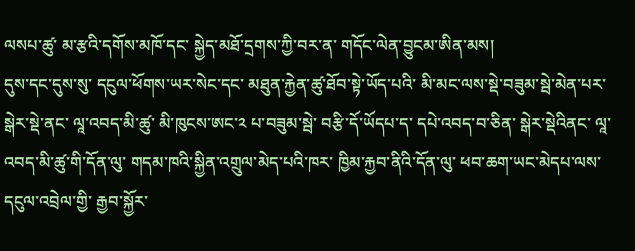ལསཔ་ཚུ་ མ་རྩའི་དགོས་མཁོ་དང་ སྐྱེད་མཐོ་དྲགས་ཀྱི་བར་ན་ གདོང་ལེན་བྱུངམ་ཨིན་མས།
དུས་དང་དུས་སུ་ དངུལ་ཕོགས་ཡར་སེང་དང་ མཐུན་རྐྱེན་ཚུ་ཐོབ་སྟེ་ཡོད་པའི་ མི་མང་ལས་སྡེ་བཟུམ་སྦེ་མེན་པར་ སྒེར་སྡེ་ནང་ ལཱ་འབད་མི་ཚུ་ མི་ཁུངས་ཨང་༢ པ་བཟུམ་སྦེ་ བརྩི་དོ་ཡོདཔ་ད་ དཔེ་འབད་བ་ཅིན་ སྒེར་སྡེའིནང་ ལཱ་འབད་མི་ཚུ་གི་དོན་ལུ་ གདམ་ཁའི་སྐྱིན་འགྲུལ་མེད་པའི་ཁར་ ཁྱིམ་རྐྱབ་ནིའི་དོན་ལུ་ ཕབ་ཆག་ཡང་མེདཔ་ལས་ དངུལ་འབྲེལ་གྱི་ རྒྱབ་སྐྱོར་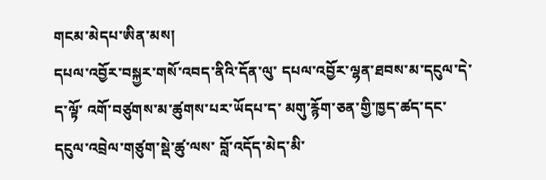གངམ་མེདཔ་ཨིན་མས།
དཔལ་འབྱོར་བསྐྱར་གསོ་འབད་ནིའི་དོན་ལུ་ དཔལ་འབྱོར་ལྷན་ཐབས་མ་དངུལ་དེ་ ད་ལྟོ་ འགོ་བཙུགས་མ་ཚུགས་པར་ཡོདཔ་ད་ མགུ་རྙོག་ཅན་གྱི་ཁྱད་ཚད་དང་ དངུལ་འབྲེལ་གཙུག་སྡེ་ཚུ་ལས་ བློ་འདོད་མེད་མི་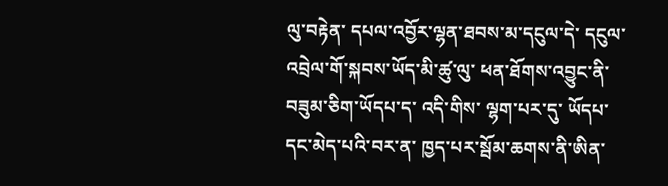ལུ་བརྟེན་ དཔལ་འབྱོར་ལྷན་ཐབས་མ་དངུལ་དེ་ དངུལ་འབྲེལ་གོ་སྐབས་ཡོད་མི་ཚུ་ལུ་ ཕན་ཐོགས་འབྱུང་ནི་བཟུམ་ཅིག་ཡོདཔ་ད་ འདི་གིས་ ལྷག་པར་དུ་ ཡོདཔ་དང་མེད་པའི་བར་ན་ ཁྱད་པར་སྦོམ་ཆགས་ནི་ཨིན་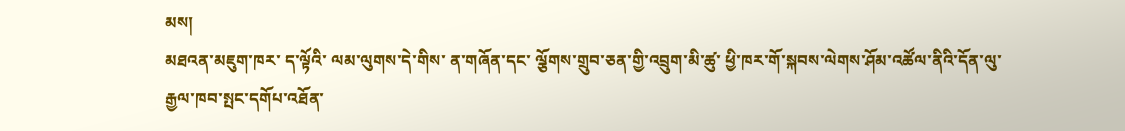མས།
མཐའན་མཇུག་ཁར་ ད་ལྟོའི་ ལམ་ལུགས་དེ་གིས་ ན་གཞོན་དང་ ལྕོགས་གྲུབ་ཅན་གྱི་འབྲུག་མི་ཚུ་ ཕྱི་ཁར་གོ་སྐབས་ལེགས་ཤོམ་འཚོལ་ནིའི་དོན་ལུ་ རྒྱལ་ཁབ་སྤང་དགོཔ་འཐོན་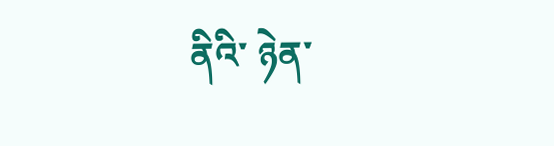ནིའི་ ཉེན་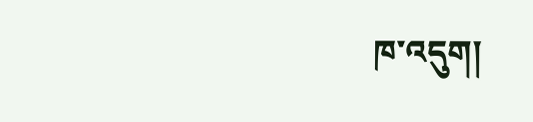ཁ་འདུག།